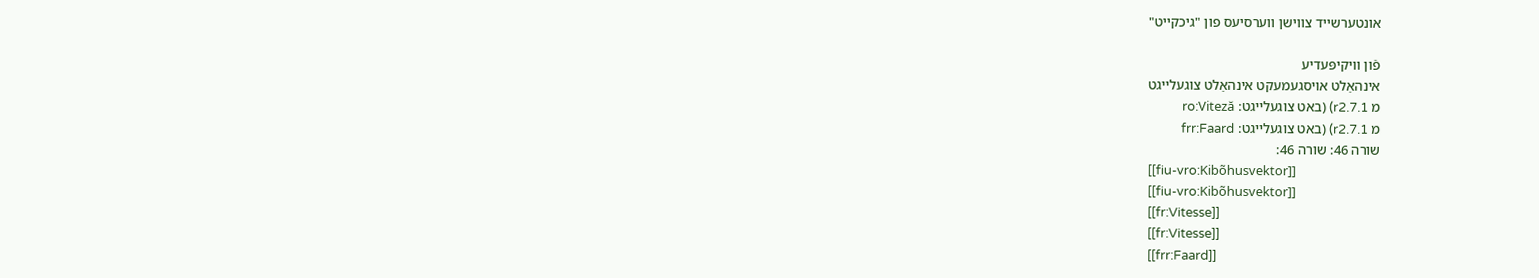אונטערשייד צווישן ווערסיעס פון "גיכקייט"

פֿון װיקיפּעדיע
אינהאַלט אויסגעמעקט אינהאַלט צוגעלייגט
מ r2.7.1) (באט צוגעלייגט: ro:Viteză
מ r2.7.1) (באט צוגעלייגט: frr:Faard
שורה 46: שורה 46:
[[fiu-vro:Kibõhusvektor]]
[[fiu-vro:Kibõhusvektor]]
[[fr:Vitesse]]
[[fr:Vitesse]]
[[frr:Faard]]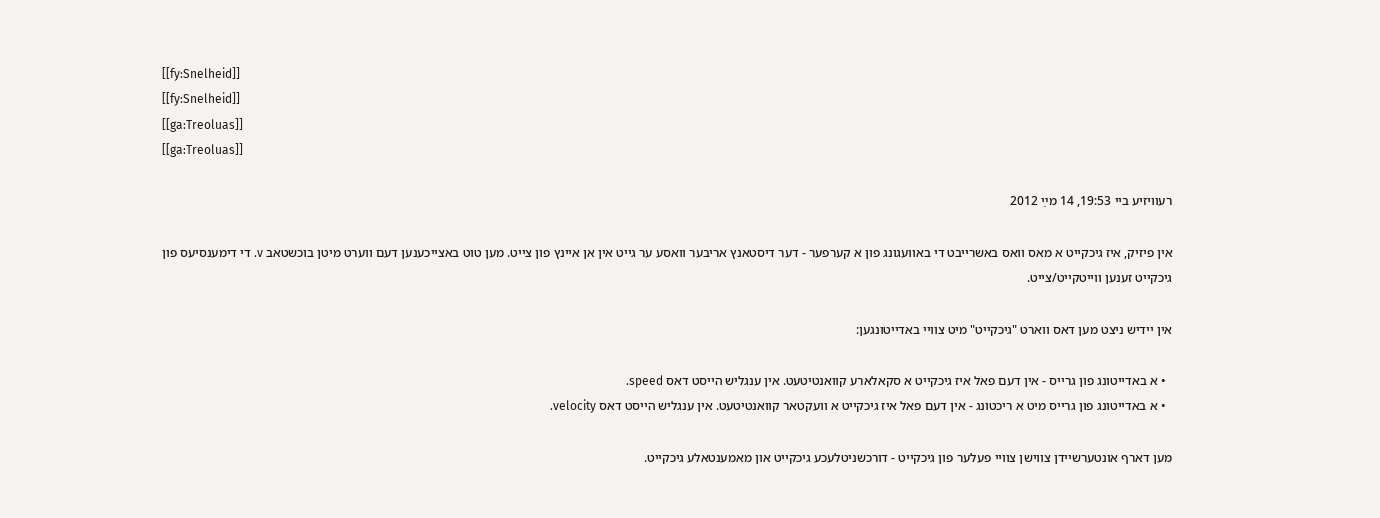[[fy:Snelheid]]
[[fy:Snelheid]]
[[ga:Treoluas]]
[[ga:Treoluas]]

רעוויזיע ביי 19:53, 14 מײַ 2012

אין פיזיק, איז גיכקייט א מאס וואס באשרייבט די באוועגונג פון א קערפער - דער דיסטאנץ אריבער וואסע ער גייט אין אן איינץ פון צייט. מען טוט באצייכענען דעם ווערט מיטן בוכשטאב v. די דימענסיעס פון גיכקייט זענען ווייטקייט/צייט.

אין יידיש ניצט מען דאס ווארט "גיכקייט" מיט צוויי באדייטונגען:

  • א באדייטונג פון גרייס - אין דעם פאל איז גיכקייט א סקאלארע קוואנטיטעט. אין ענגליש הייסט דאס speed.
  • א באדייטונג פון גרייס מיט א ריכטונג - אין דעם פאל איז גיכקייט א וועקטאר קוואנטיטעט. אין ענגליש הייסט דאס velocity.

מען דארף אונטערשיידן צווישן צוויי פעלער פון גיכקייט - דורכשניטלעכע גיכקייט און מאמענטאלע גיכקייט.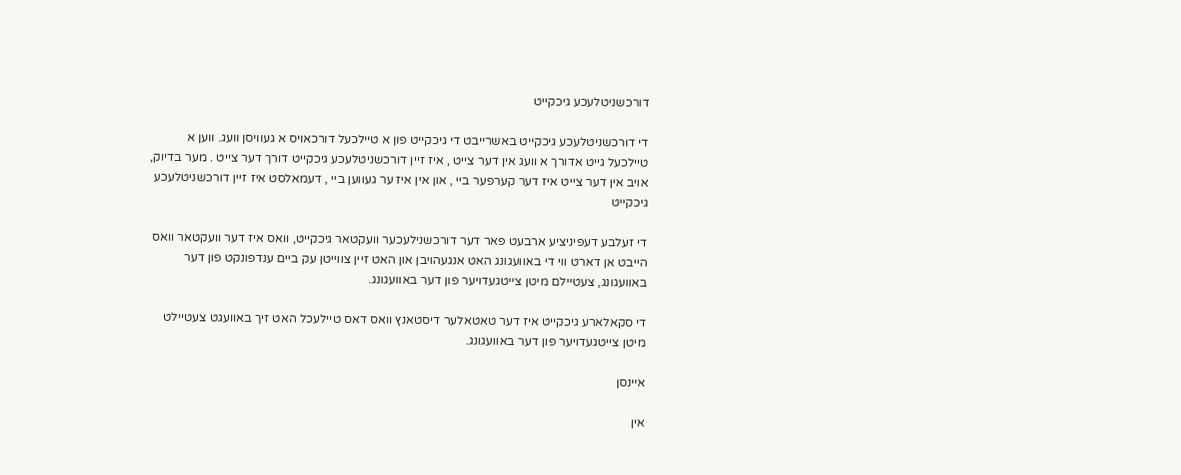דורכשניטלעכע גיכקייט

די דורכשניטלעכע גיכקייט באשרייבט די גיכקייט פון א טיילכעל דורכאויס א געוויסן וועג. ווען א טיילכעל גייט אדורך א וועג אין דער צייט , איז זיין דורכשניטלעכע גיכקייט דורך דער צייט . מער בדיוק, אויב אין דער צייט איז דער קערפער ביי , און אין איז ער געווען ביי , דעמאלסט איז זיין דורכשניטלעכע גיכקייט

די זעלבע דעפיניציע ארבעט פאר דער דורכשנילעכער וועקטאר גיכקייט, וואס איז דער וועקטאר וואס הייבט אן דארט ווי די באוועגונג האט אנגעהויבן און האט זיין צווייטן עק ביים ענדפונקט פון דער באוועגונג, צעטיילם מיטן צייטגעדויער פון דער באוועגונג.

די סקאלארע גיכקייט איז דער טאטאלער דיסטאנץ וואס דאס טיילעכל האט זיך באוועגט צעטיילט מיטן צייטגעדויער פון דער באוועגונג.

איינסן

אין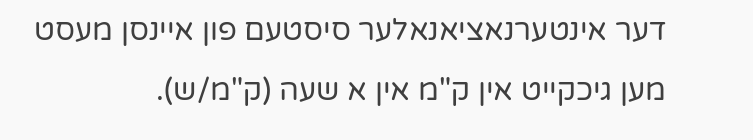דער אינטערנאציאנאלער סיסטעם פון איינסן מעסט מען גיכקייט אין ק"מ אין א שעה (ק"מ/ש).